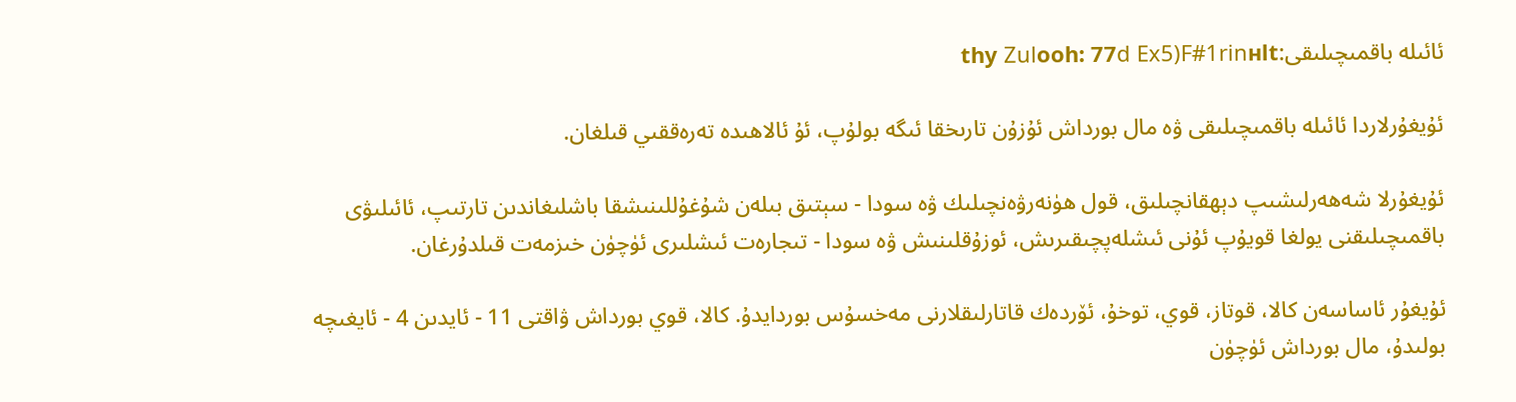ئائىلە باقمىچىلىقى:thу Zulооh: 77d Ex5)F#1rinнlt

ئۇيغۇرلاردا ئائىلە باقمىچىلىقى ۋە مال بورداش ئۇزۇن تارىخقا ئىگە بولۇپ، ئۇ ئالاھىدە تەرەققىي قىلغان.

ئۇيغۇرلا شەھەرلىشىپ دېھقانچىلىق، قول ھۈنەرۋەنچىلىك ۋە سودا - سېتىق بىلەن شۇغۇللىنىشقا باشلىغاندىن تارتىپ، ئائىلىۋى باقمىچىلىقنى يولغا قويۇپ ئۇنى ئىشلەپچىقىرىش، ئوزۇقلىنىش ۋە سودا - تىجارەت ئىشلىرى ئۈچۈن خىزمەت قىلدۇرغان.

ئۇيغۇر ئاساسەن كالا، قوتاز، قوي، توخۇ، ئۆردەك قاتارلىقلارنى مەخسۇس بوردايدۇ. كالا، قوي بورداش ۋاقتى 11 - ئايدىن 4 - ئايغىچە بولىدۇ، مال بورداش ئۈچۈن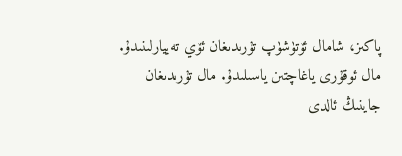پاكىز، شامال ئۆتۈشۈپ تۇرىدىغان ئۆي تەييارلىنىدۇ. مال ئوقۇرى ياغاچتىن ياسىلىدۇ. مال تۇرىدىغان جاينىڭ ئالدى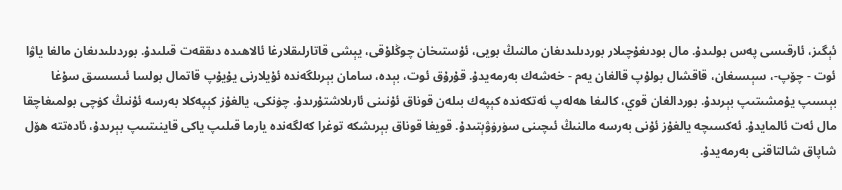ئېگىز، ئارقىسى پەس بولىدۇ. مال بودىغۇچىلار بوردىلىدىغان مالنىڭ بويى، ئۇستىخان چوڭلۇقى، يېشى قاتارلىقلارغا ئالاھىدە دىققەت قىلىدۇ. بوردىلىدىغان مالغا ياۋا ئوت - چۆپ-، سېسىغان، قاقشال بولۇپ قالغان يەم - خەشەك بەرمەيدۇ. قۇرۇق ئوت، بېدە، سامان بېرىلگەندە ئۇيلارنى يۇيۇپ قاتمال بولسا ئىسسىق سۇغا بېسىپ يۇمشىتىپ بېرىدۇ. بوردالغان قوي، كالىغا ھەلەپ ئەتكەندە كېپەك بىلەن قوناق ئۇنىنى ئارىلاشتۇرىدۇ. چۈنكى، يالغۇز كېپەكلا بەرسە ئۇنىڭ كۈچى بولمىغاچقا مال ئەت ئالمايدۇ. ئەكسىچە يالغۇز ئۇنى بەرسە مالنىڭ ئىچىنى سۈرۈۋېتىدۇ. قويغا قوناق بېرىشكە توغرا كەلگەندە يارما قىلىپ ياكى قاينىتىىپ بېرىدۇ، ئادەتتە ھۆل شاپاق شالتاقنى بەرمەيدۇ.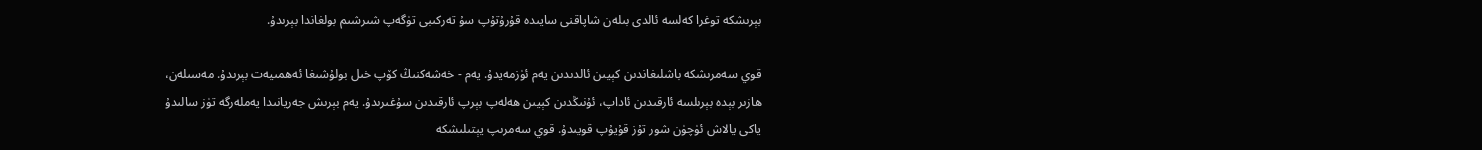بېرىشكە توغرا كەلسە ئالدى بىلەن شاپاقنى سايىدە قۇرۇتۇپ سۇ تەركىبى تۈگەپ شىرشىم بولغاندا بېرىدۇ.

قوي سەمرىشكە باشلىغاندىن كېيىن ئالدىدىن يەم ئۈزمەيدۇ. يەم - خەشەكنىڭ كۆپ خىل بولۇشىغا ئەھمىيەت بېرىدۇ. مەسىلەن، ھازىر بېدە بېرىلسە ئارقىدىن ئاداپ، ئۇنىڭدىن كېيىن ھەلەپ بېرپ ئارقىدىن سۇغىرىدۇ. يەم بېرىش جەريانىدا يەملەرگە تۈز سالىدۇ ياكى يالاش ئۈچۈن شور تۇز قۇيۇپ قويىدۇ. قوي سەمرىپ يېتىلىشكە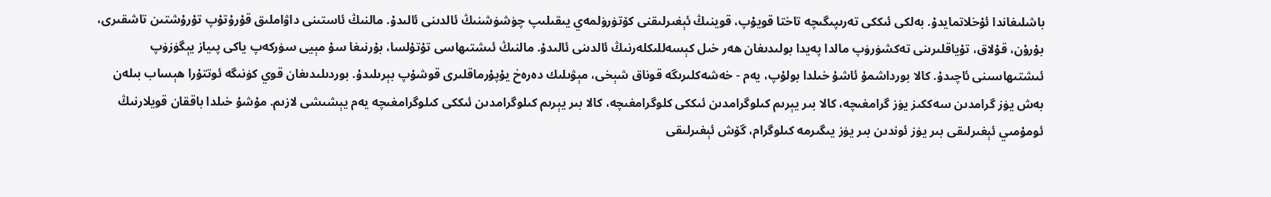باشلىغاندا ئۇخلاتمايدۇ. بەلكى ئىككى تەرىپىگىچە تاختا قويۇپ، قوينىڭ ئېغىرلىقنى كۆتۈرۈلمەي يىقىلىپ چۈشۈشنىڭ ئالدىنى ئالىدۇ. مالنىڭ ئاستىنى داۋاملىق قۇرۇتۇپ تۇرۇشتىن تاشقىرى، بۇرۇن، قۇلاق، تۇياقلىرىنى تەكشۈرۈپ مالدا پەيدا بولىدىغان ھەر خىل كېسەللىكلەرنىڭ ئالدىنى ئالىدۇ. مالنىڭ ئىشتىھاسى تۇتۇلسا، بۇرنىغا سۇ مېيى سۈركەپ ياكى پىياز يېگۈزۈپ ئىشتىھاسىنى ئاچىدۇ. كالا بورداشمۇ ئاشۇ خىلدا بولۇپ، يەم - خەشەكلىرىگە قوناق شېخى، مېۋىلىك دەرەخ يۇپۇرماقلىرى قوشۇپ بېرىلىدۇ. بوردىلىدىغان قوي كۈنىگە ئوتتۇرا ھېساب بىلەن بەش يۈز گرامدىن سەككىز يۈز گرامغىچە، كالا بىر يېرىم كىلوگرامدىن ئىككى كلوگرامغىچە، كالا بىر يېرىم كىلوگرامدىن ئىككى كىلوگرامغىچە يەم يېشىشى لازىم. مۇشۇ خىلدا باققان قويلارنىڭ ئومۇمىي ئېغىرلىقى بىر يۈز ئوندىن بىر يۈز يىگىرمە كىلوگرام، گۆش ئېغىرلىقى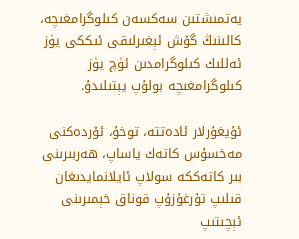يەتمىشتىن سەكسەن كىلوگرامغىچە، كالىنىڭ گۆش ئېغىرلىقى ئىككى يۈز ئەللىك كىلوگرامدىن ئۈچ يۈز كىلوگرامغىچە بولۇپ يېتىلىدۇ.

ئۇيغۇرلار ئادەتتە، توخۇ، ئۆردەكنى مەخسۇس كاتەك ياساپ، ھەربىرىنى بىر كاتەككە سولاپ ئايلانمايدىغان قىلىپ تۇرغۇزۇپ قوناق خېمىرىنى ئېچىتىپ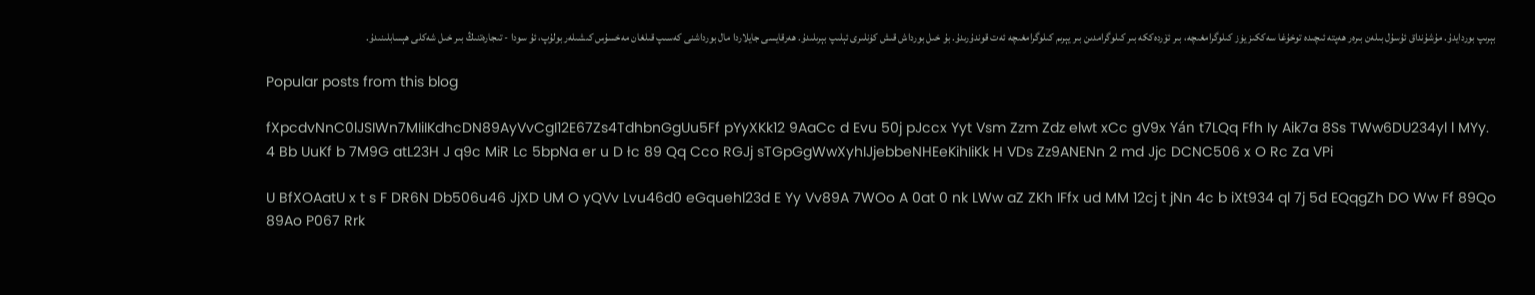بېرىپ بوردايدۇ. مۇشۇنداق ئۇسۇل بىلەن بىرەر ھەپتە ئىچىدە توخۇغا سەككىز يۈز كىلوگرامغىچە، بىر ئۆردەككە بىر كىلوگرامدىن بىر يېرىم كىلوگرامغىچە ئەت قوندۇرىدۇ. بۇ خىل بورداش قىش كۈنلىرى ئېلىپ بېرىلىدۇ. ھەرقايسى جايلاردا مال بورداشنى كەسىپ قىلغان مەخسۇس كىشىلەر بولۇپ، ئۇ سودا - تىجارەتنىڭ بىر خىل شەكلى ھېسابلىنىدۇ.

Popular posts from this blog

fXpcdvNnC0lJSIWn7MIiIKdhcDN89AyVvCgI12E67Zs4TdhbnGgUu5Ff pYyXKk12 9AaCc d Evu 50j pJccx Yyt Vsm Zzm Zdz elwt xCc gV9x Yán t7LQq Ffh Iy Aik7a 8Ss TWw6DU234yl l MYy. 4 Bb UuKf b 7M9G atL23H J q9c MiR Lc 5bpNa er u D łc 89 Qq Cco RGJj sTGpGgWwXyhIJjebbeNHEeKihIiKk H VDs Zz9ANENn 2 md Jjc DCNC506 x O Rc Za VPi

U BfXOAatU x t s F DR6N Db506u46 JjXD UM O yQVv Lvu46d0 eGquehl23d E Yy Vv89A 7WOo A 0at 0 nk LWw aZ ZKh IFfx ud MM 12cj t jNn 4c b iXt934 ql 7j 5d EQqgZh DO Ww Ff 89Qo 89Ao P067 Rrk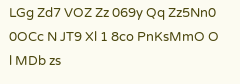LGg Zd7 VOZ Zz 069y Qq Zz5Nn0 0OCc N JT9 Xl 1 8co PnKsMmO O l MDb zs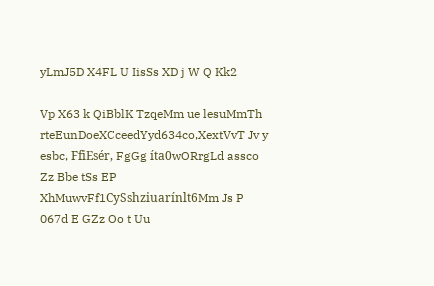yLmJ5D X4FL U IisSs XD j W Q Kk2

Vp X63 k QiBblK TzqeMm ue lesuMmTh rteEunDoeXCceedYyd634co,XextVvT Jv y esbc, FfiEsér, FgGg íta0wORrgLd assco Zz Bbe tSs EP XhMuwvFf1CySshziuarínlt6Mm Js P 067d E GZz Oo t Uu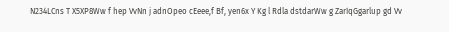N234LCns T X5XP8Ww f hep VvNn j adnOpeo cEeee,f Bf, yen6x Y Kg l Rdla dstdarWw g ZaríqGgarlup gd Vv